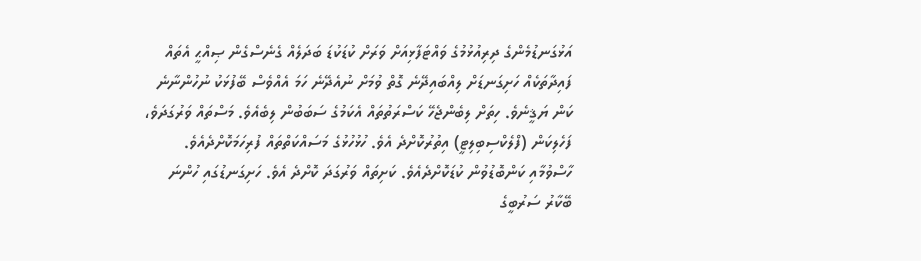އަޅުގަނޑުމެންގެ ދިރިއުޅުމުގެ ވައްޓަފާޅިއަށް ވަރަށް ކުޑަކުޑަ ބަދަލެއް ގެނެސްގެން ޞިއްޙީ އެތައް ފައިދާތަކެއް ހަށިގަނޑަށް ލިއްބައިދޭނެ ގޮތް ވުމަށް ނުއެދޭނެ ހަމަ އެއްވެސް ބޭފުޅަކު ނުހުންނާނެ ކަން ޔަޤީނެވެ. ހިތަށް ލިބެންޖެހޭ ކަސްރަތުތައް އެކަމުގެ ސަބަބުން ލިބެއެވެ. މަސްތައް ވަރުގަދަވެ، ފަހެލިކަން (ފްލެކްސިބިލިޓީ) އިތުރުކޮށްދެ އެވެ. ހުޅުހުޅުގެ މަސައްކަތްތައް ފުރިހަމަކޮށްދެއެވެ. ހާސްވުމާއި ކަންބޮޑުވުން ކުޑަކޮށްދެއެވެ. ކަށިތައް ވަރުގަދަ ކޮށްދެ އެވެ. ހަށިގަނޑުގައި ހުންނަ ބޭކާރު ސަރުބީގެ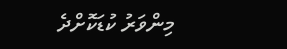މިންވަރު ކުޑަކޮށްދެ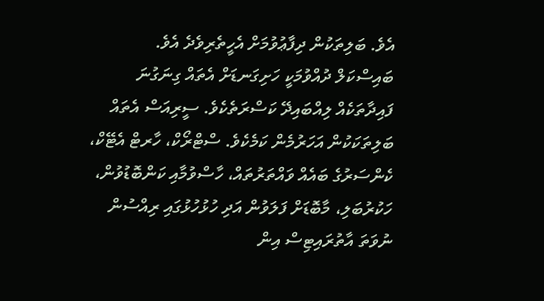އެވެ. ބަލިތަކުން ދިފާޢުވުމަށް އެހީތެރިވެދެ އެވެ.
ބައިސްކަލް ދުއްވުމަކީ ހަށިގަނޑަށް އެތައް ގިނަގުނަ ފައިދާތަކެއް ލިއްބައިދޭ ކަސްރަތެކެވެ. ސީރިއަސް އެތައް ބަލިތަކަކުން އަހަރުމެން ކަމެކެވެ. ސްޓްރޯކް، ހާރޓް އެޓޭކް، ކެންސަރުގެ ބައެއް ވައްތަރުތައް، ހާސްވުމާއި ކަންބޮޑުވުން، ހަކުރުބަލި، މާބޮޑަށް ފަލަވުން އަދި ހުޅުހުޅުގައި ރިއްސުން ނުވަތަ އާތުރައިޓިސް އިން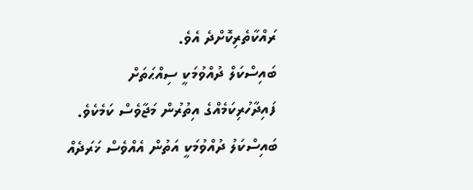ރައްކާތެރިކޮށްދެ އެވެ.
ބައިސްކަލް ދުއްވުމަކީ ސިއްޙަތަށް ފައިދާހުރިކަމެއްގެ އިތުރުން މަޖާވެސް ކަމެކެވެ. ބައިސްކަލު ދުއްވުމަކީ އަތުން އެއްވެސް ޚަރަދެއް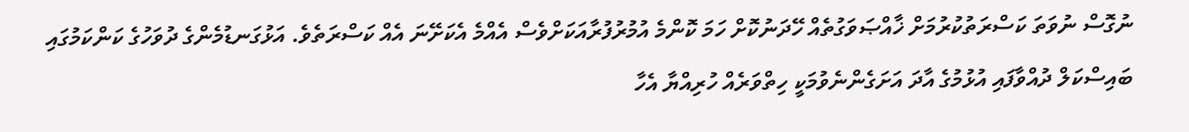ނުގޮސް ނުވަތަ ކަސްރަތުކުރުމަށް ޚާއްޞަވަގުތެއް ހޭދަނުކޮށް ހަމަ ކޮންމެ އުމުރުފުރާއަކަށްވެސް އެއްމެ އެކަށޭނަ އެއް ކަސްރަތެވެ. އަޅުގަނޑުމެންގެ ދުވަހުގެ ކަންކަމުގައި ބައިސްކަލް ދުއްވާފައި އުޅުމުގެ އާދަ އަށަގެންނެވުމަކީ ހިތްވަރެއް ހުރިއްޔާ އެހާ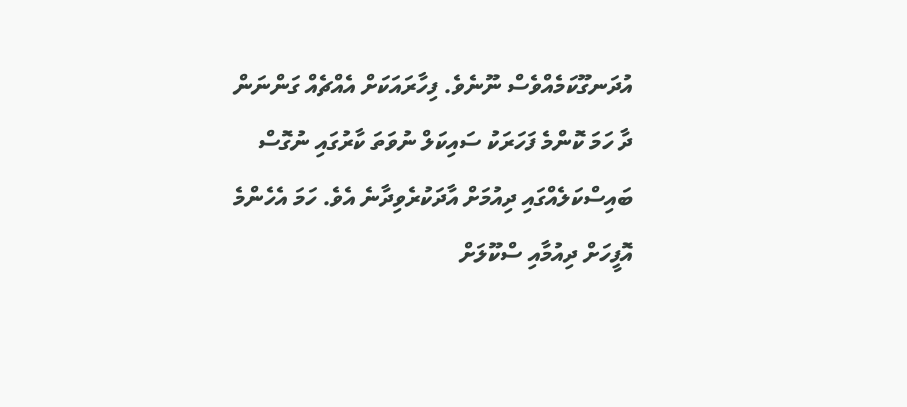އުދަނގޫކަމެއްވެސް ނޫނެވެ. ފިހާރައަކަށް އެއްޗެއް ގަންނަން ދާ ހަމަ ކޮންމެ ފަހަރަކު ސައިކަލް ނުވަތަ ކާރުގައި ނުގޮސް ބައިސްކަލެއްގައި ދިއުމަށް އާދަކުރެވިދާނެ އެވެ. ހަމަ އެހެންމެ އޮފީހަށް ދިއުމާއި ސްކޫލަށް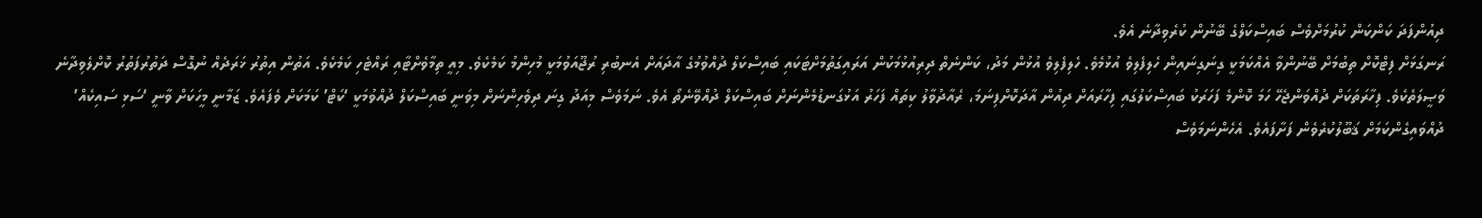ދިއުންފަދަ ކަންކަން ކުރުމަށްވެސް ބައިސްކަލްގެ ބޭނުން ކުރެވިދާނެ އެވެ.
ރަނގަޅަށް ފިޓްކޮށް ތިބުމަށް ބޭނުންވާ އެއްކަމަކީ ގިނަގިނައިން ހެލިފެލިވެ އުޅުމެވެ. ހެލިފެލިވެ އުޅުން މަދު، ކަންނެތް ދިރިއުޅުމަކުން އަރައިގަތުމަށްޓަކައި ބައިސްކަލް ދުއްވުމުގެ އާދައަށް އެނބުރި ރުޖޫއަވުމަކީ މުހިންމު ކަމެކެވެ. މިއީ ތިމާވެށްޓާއި ރައްޓެހި ކަމެކެވެ. އަތުން އިތުރު ޚަރަދެއް ނުގޮސް ދަތުރުފަތުރު ކޮށްލެވިދާނެ ވަޞީލަތެކެވެ. ފިހާރަތަކަށް ދުއްވަންޖެހޭ ހަމަ ކޮންމެ ފަހަރަކު ބައިސްކަލުގައި ފިހާރައަށް ދިއުން އާދަކޮށްފިނަމަ، ރެއާދުވާލު ކިތައް ފަހަރު އަޅުގަނޑުމެންނަށް ބައިސްކަލް ދުއްވޭނެތޯ އެވެ. ނަމަވެސް މިއަދު ގިނަ ދިވެހިންނަށް މިވަނީ ބައިސްކަލް ދުއްވުމަކީ ‘ކަޓް’ ކަމަކަށް ވެފައެވެ. ޒަމާނީ މީހަކަށް ވާނީ ‘ސަޅި ސައިކެއް’ ދުއްވައިގެންކަމަށް ޤަބޫލުކުރެވެން ފަށާފައެވެ. އެހެންނަމަވެސް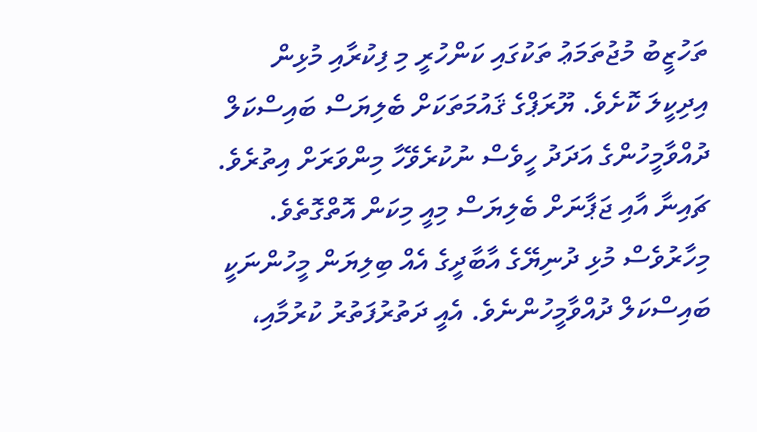ތަހުޒީބު މުޖުތަމަޢު ތަކުގައި ކަންހުރީ މި ފިކުރާއި މުޅިން އިދިކީލަ ކޮށެވެ. ޔޫރަޕްގެ ޤައުމަތަކަށް ބެލިޔަސް ބައިސްކަލް ދުއްވާމީހުންގެ އަދަދު ހީވެސް ނުކުރެވޭހާ މިންވަރަށް އިތުރެވެ. ޗައިނާ އާއި ޖަޕާނަށް ބެލިޔަސް މިއީ މިކަން އޮތްގޮތެވެ. މިހާރުވެސް މުޅި ދުނިޔޭގެ އާބާދީގެ އެއް ބިލިޔަން މީހުންނަކީ ބައިސްކަލް ދުއްވާމީހުންނެވެ. އެއީ ދަތުރުފަތުރު ކުރުމާއި،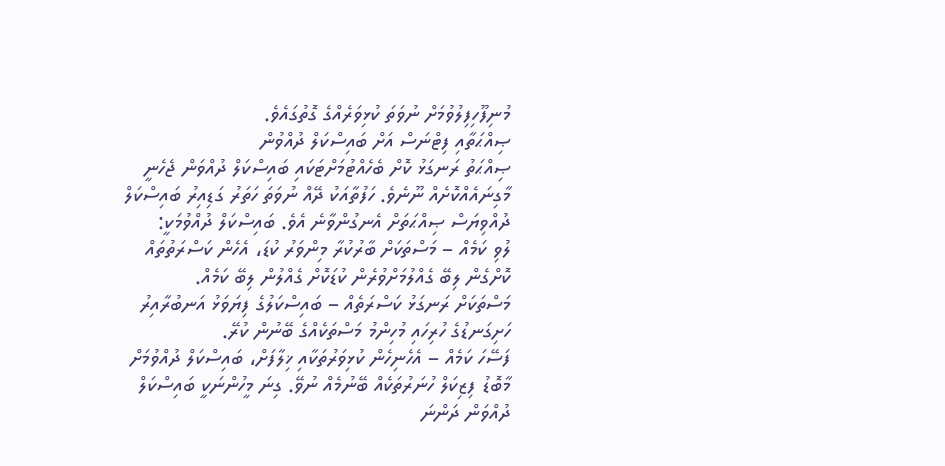މުނިފޫހިފިލުވުމަށް ނުވަތަ ކުޅިވަރެއްގެ ގޮތުގައެވެ.
ޞިއްޙަތާއި ފިޓްނަސް އަށް ބައިސްކަލް ދުއްވުން
ޞިއްޙަތު ރަނގަޅު ކޮށް ބެހެއްޓުމަށްޓަކައި ބައިސްކަލް ދުއްވަން ޖެހެނީ މާގިނައެއްކޮށެއް ނޫނެވެ. ހަފުތާއަކު ދޭއް ނުވަތަ ހަތަރު ގަޑިއިރު ބައިސްކަލް ދުއްވިޔަސް ޞިއްޙަތަށް އެނގުންވާނެ އެވެ. ބައިސްކަލް ދުއްވުމަކީ:
ލުވި ކަމެއް – މަސްތަކަށް ބާރުކުރާ މިންވަރު ކުޑަ، އެހެން ކަސްރަތުތައް ކޮށްގެން ލިބޭ ގެއްލުމަށްވުރެން ކުޑަކޮށް ގެއްލުން ލިބޭ ކަމެއް.
މަސްތަކަށް ރަނގަޅު ކަސްރަތެއް – ބައިސްކަލުގެ ފިޔަވަޅު އަނބުރާއިރު ހަށިގަނޑުގެ ހުރިހައި މުހިންމު މަސްތަކެއްގެ ބޭނުން ކުރޭ.
ފަސޭހަ ކަމެއް – އެހެނިހެން ކުޅިވަރުތަކާއި ޚިލާފަށް، ބައިސްކަލް ދުއްވުމަށް މާބޮޑު ފިޒިކަލް ހުނަރުތަކެއް ބޭނުމެއް ނުވޭ. ގިނަ މީހުންނަކީ ބައިސްކަލް ދުއްވަން ދަންނަ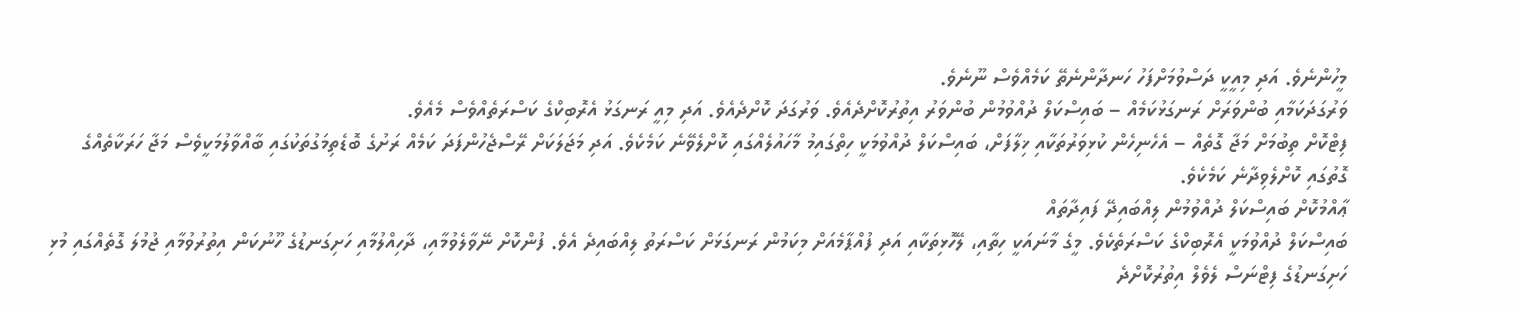މީހުންނެވެ. އަދި މިއީކީ ދަސްވުމަށްފަހު ހަނދާންނެތޭ ކަމެއްވެސް ނޫނެވެ.
ވަރުގަދަކަމާއި ބުންވަރަށް ރަނގަޅުކަމެއް – ބައިސްކަލް ދުއްވުމުން ބުންވަރު އިތުރުކޮށްދެއެވެ. ވަރުގަދަ ކޮށްދެއެވެ. އަދި މިއީ ރަނގަޅު އެރޮބިކްގެ ކަސްރަތެއްވެސް މެއެވެ.
ފިޓްކޮށް ތިބުމަށް މަޖާ ގޮތެއް – އެހެނިހެން ކުޅިވަރުތަކާއި ޚިލާފަށް، ބައިސްކަލް ދުއްވުމަކީ ހިތްގައިމު މާހައުލެއްގައި ކޮށްލެވޭނެ ކަމެކެވެ. އަދި މަޖަލަކަށް ރޭސްޖެހުންފަދަ ކަމެއް ރަށުގެ ބޮޑެތިމަގުތަކުގައި ބާއްވާލުމަކީވެސް މަޖާ ހަރަކާތެއްގެ ގޮތުގައި ކޮށްލެވިދާނެ ކަމެކެވެ.
ޢާއްމުކޮށް ބައިސްކަލް ދުއްވުމުން ލިއްބައިދޭ ފައިދާތައް
ބައިސްކަލް ދުއްވުމަކީ އެރޮބިކްގެ ކަސްރަތެކެވެ. މީގެ މާނައަކީ ހިތާއި، ލޭހޮޅިތަކާއި އަދި ފުއްޕާމެއަށް މިކަމުން ރަނގަޅަށް ކަސްރަތު ލިއްބައިދެ އެވެ. ފުންކޮށް ނޭވާލެވުމާއި، ދާހިއްލުމާއި ހަށިގަނޑުގެ ހޫނުކަން އިތުރުވުމާއި ޖުމުލަ ގޮތެއްގައި މުޅި ހަށިގަނޑުގެ ފިޓްނަސް ލެވެލް އިތުރުކޮށްދެ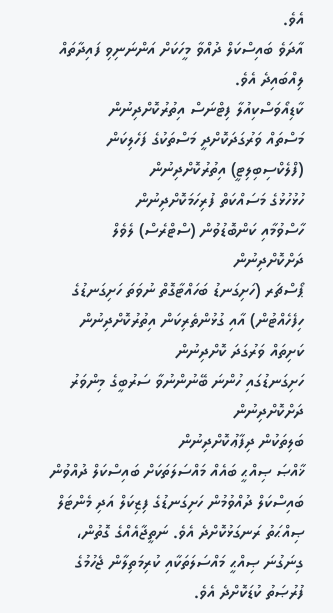އެވެ.
އާދަވެ ބައިސްކަލް ދުއްވާ މީހަކަށް އަންނަނިވި ފައިދާތައް ލިއްބައިދެ އެވެ.
ކާޑިއޯވަސްކިއުލާ ފިޓްނަސް އިތުރުކޮށްދިނުން
މަސްތައް ވަރުގަދަކޮށްދީ މަސްތަކުގެ ފަހެލިކަން (ފްލެކްސިބިލިޓީ) އިތުރުކޮށްދިނުން
ހުޅުހުޅުގެ މަސައްކަތް ފުރިހަމަކޮށްދިނުން
ހާސްވުމާއި ކަންބޮޑުވުން (ސްޓްރެސް) ލެވެލް ދަށްކޮށްދިނުން
ޕޯސްޗަރ (ހަށިގަނޑު ބަހައްޓާގޮތް ނުވަތަ ހަށިގަނޑުގެ ހިފެހެއްޓުން) އާއި ގުޅުންތެރިކަން އިތުރުކޮށްދިނުން
ކަށިތައް ވަރުގަދަ ކޮށްދިނުން
ހަށިގަނޑުގައި ހުންނަ ބޭނުންނުވާ ސަރުބީގެ މިންވަރު ދަށްކޮށްދިނުން
ބަލިތަކުން ދިފާޢުކޮށްދިނުން
ޚާއްޞަ ޞިއްޙީ ބައެއް މައްސަލަތަކަށް ބައިސްކަލް ދުއްވުން
ބައިސްކަލް ދުއްވުމުން ހަށިގަނޑުގެ ފިޒިކަލް އަދި މެންޓަލް ޞިއްޙަތު ރަނގަޅުކޮށްދެ އެވެ. ނަތީޖާއެއްގެ ގޮތުން، ގިނަގުނަ ޞިއްޙީ މައްސަލަތަކާއި ކުރިމަތިލާން ޖެހުމުގެ ފުރުޞަތު ކުޑަކޮށްދެ އެވެ.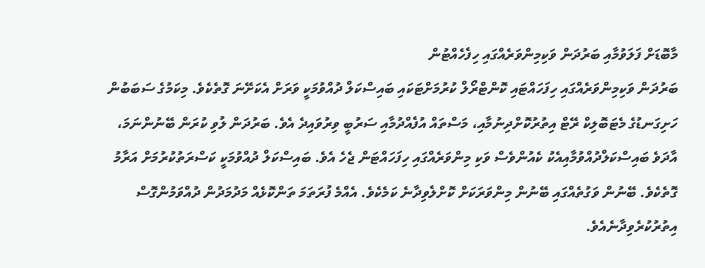މާބޮޑަށް ފަލަވުމާއި ބަރުދަން ވަކިމިންވަރެއްގައި ހިފެހެއްޓުން
ބަރުދަން ވަކިމިންވަރެއްގައި ހިފަހައްޓައި ކޮންޓްރޯލް ކުރުމަށްޓަކައި ބައިސްކަލް ދުއްވުމަކީ ވަރަށް އެކަށޭނަ ގޮތެކެވެ. މިކަމުގެ ސަބަބުން ހަށިގަނޑުގެ މެޓަބޮލިކް ރޭޓް އިތުރުކޮށްދިނުމާއި، މަސްތައް އުފެއްދުމާއި ސަރުބީ ވިރުވައިދެ އެވެ. ބަރުދަން ލުވި ކުރަން ބޭނުންނަމަ، އާދަވެ ބައިސްކަލްދުއްވުމާއިއެކު ކެއުންވެސް ވަކި މިންވަރެއްގައި ހިފަހައްޓަން ޖެހެ އެވެ. ބައިސްކަލް ދުއްވުމަކީ ކަސްރަތުކުރުމަށް އަރާމު ގޮތެކެވެ. ބޭނުން ވަގުތެއްގައި ބޭނުން މިންވަރަކަށް ކޮށްލެވިދާނެ ކަމެކެވެ. އެއްމެ ފުރަތަމަ ތަންކޮޅެއް މަދުމަދުން ދުއްވަމުންގޮސް އިތުރުކުރެވިދާނެއެވެ.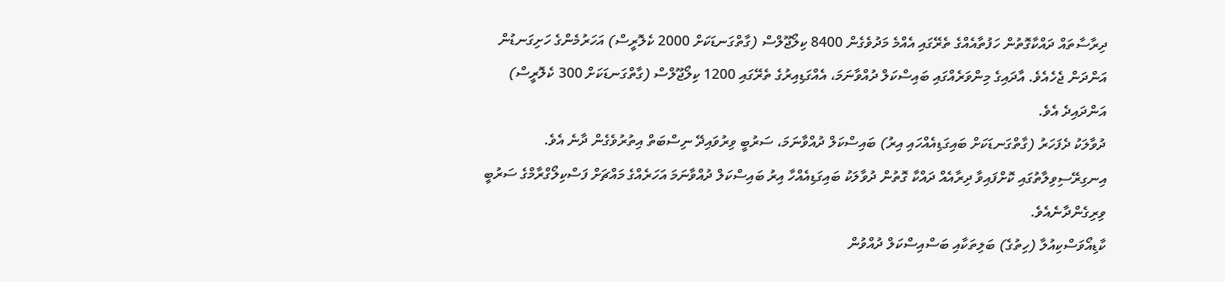ދިރާސާތައް ދައްކާގޮތުން ހަފުތާއެއްގެ ތެރޭގައި އެއްމެ މަދުވެގެން 8400 ކިލޯޖޫލްސް (ގާތްގަނޑަކަށް 2000 ކެލޮރީސް) އަހަރުމެންގެ ހަށިގަނޑުން އަންދަން ޖެހެއެވެ. އާދައިގެ މިންވަރެއްގައި ބައިސްކަލް ދުއްވާނަމަ، އެއްގަޑިއިރުގެ ތެރޭގައި 1200 ކިލޯޖޫލްސް (ގާތްގަނޑަކަށް 300 ކެލޮރީސް) އަންދައިދެ އެވެ.
ދުވާލަކު ދެފަހަރު (ގާތްގަނޑަކަށް ބައިގަޑިއެއްހައި އިރު) ބައިސްކަލް ދުއްވާނަމަ، ސަރުބީ ވިރުވައިދޭ ނިސްބަތް އިތުރުވެގެން ދާނެ އެވެ. އިނގިރޭސިވިލާތުގައި ކޮށްފައިވާ ދިރާއެއް ދައްކާ ގޮތުން ދުވާލަކު ބައިގަޑިއެއްހާ އިރު ބައިސްކަލް ދުއްވާނަމަ އަހަރެއްގެ މައްޗަށް ފަސްކިލޯގްރާމްގެ ސަރުބީ ވިރިގެންދާނެއެވެ.
ކާޑިއޯވަސްކިއުލާ (ހިތުގެ) ބަލިތަކާއި ބަސްއިސްކަލް ދުއްވުން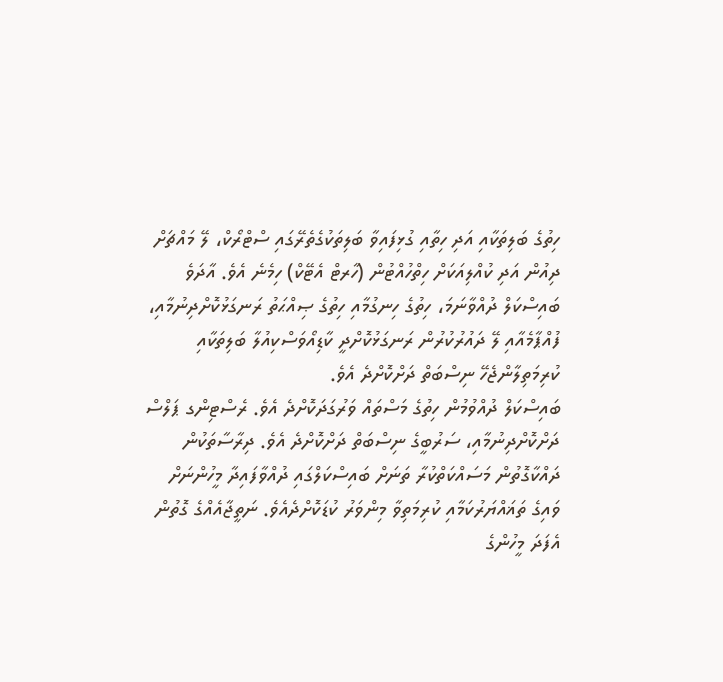ހިތުގެ ބަލިތަކާއި އަދި ހިތާއި ގުޅިފައިވާ ބަލިތަކުގެތެރޭގައި ސްޓްރޯކް، ލޭ މައްޗަށް ދިއުން އަދި ކުއްލިއަކަށް ހިތްހުއްޓުން (ހާރޓް އެޓޭކް) ހިމެނެ އެވެ. އާދަވެ ބައިސްކަލް ދުއްވާނަމަ، ހިތުގެ ހިނގުމާއި ހިތުގެ ޞިއްޙަތު ރަނގަޅުކޮށްދިނުމާއި، ފުއްޕާމެއާއި ލޭ ދައުރުކުރުން ރަނގަޅުކޮށްދީ ކާޑިއޯވަސްކިއުލާ ބަލިތަކާއި ކުރިމަތިލާންޖެހޭ ނިސްބަތް ދަށްކޮށްދެ އެވެ.
ބައިސްކަލް ދުއްވުމުން ހިތުގެ މަސްތައް ވަރުގަދަކޮށްދެ އެވެ. ރެސްޓިންގ ޕަލްސް ދަށްކޮށްދިނުމާއި، ސަރުބީގެ ނިސްބަތް ދަށްކޮށްދެ އެވެ. ދިރާސާތަކުން ދައްކާގޮތުން މަސައްކަތްކުރާ ތަނަށް ބައިސްކަލްގައި ދުއްވާފައިދާ މީހުންނަށް ވައިގެ ތަޣައްޔަރުކަމާއި ކުރިމަތިވާ މިންވަރު ކުޑަކޮށްދެއެވެ. ނަތީޖާއެއްގެ ގޮތުން އެފަދަ މީހުންގެ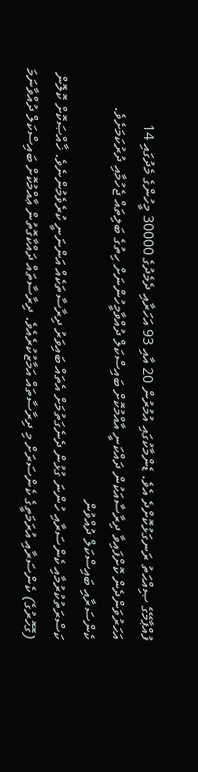ފުއްޕާމޭގެ ޞިއްޙަތު ރަނގަޅުކޮށްދެ އެވެ. ޑެންމާކުގައި އުމުރުން 20 އާއި 93 އަހަރާއި ދެމެދުގެ 30000 މީހުންގެ މެދުގައި 14 އަހަރުވަންދެން ކޮށްފައިވާ ދިރާސާއަކުން ދައްކަނީ އާއްމުކޮށް ބައިސްކަލް ދުއްވާމީހުންނަށް ހިތުގެ ބަލިތައް ޖެހުމާއި ދުރުކަމަށެވެ.
ކެންސަރާއި ބައިސްކަލް ދުއްވުން
ކަސްރަތުކުރުމާއި ކެންސަރާއި ހުންނަ ގުޅުން ދެނެގަތުމަށް އެތައް ބައިވަރު ދިރާސާތަކެއް އަންނަނީ ކުރެވެމުންނެވެ. ޚާއްޞަކޮށް ކޮލޮން (ގޮހޮރުގެ) ކެންސަރާއި އުރަމަތީގެ ކެންސަރަށް މި ދިރާސާތައް އަމާޒުކުރެއެވެ. ދިރާސާތައް ދައްކާގޮތުން ޢާއްމުކޮށް ބައިސްކަލް ދުއްވާނަމަ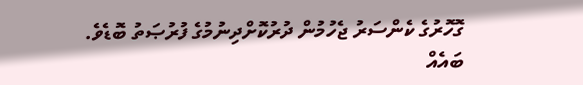ގޮހޮރުގެ ކެންސަރު ޖެހުމުން ދުރުކޮށްދިނުމުގެ ފުރުޞަތު ބޮޑެވެ. ބައެއް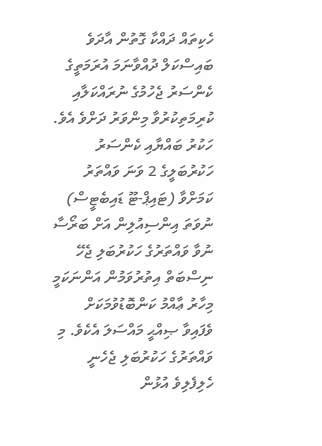ހެކިތައް ދައްކާ ގޮތުން އާދަވެ ބައިސްކަލް ދުއްވާނަމަ އުރަމަތީގެ ކެންސަރު ޖެހުމުގެ ނުރައްކަލާއި ކުރިމަތިކުރުވާ މިންވަރު ދަށްވެ އެވެ.
ހަކުރު ބައްޔާއި ކެންސަރު
ހަކުރުބަލީގެ 2 ވަނަ ވައްތަރު ކަމަށްވާ (ޓައިޕް-ޓޫ ޑައިބެޓީސް) ނުވަތަ އިންސިއުލިން އަށް ބަރޯސާ ނުވާ ވައްތަރުގެ ހަކުރުބަލި ޖެހޭ ނިސްބަތް އިތުރުވަމުން އަންނަކަމީ މިހާރު ޢާއްމު ކަންބޮޑުވުމަކަށް ވެފައިވާ ޞިއްޙީ މައްސަލަ އެކެވެ. މި ވައްތަރުގެ ހަކުރުބަލި ޖެހެނީ ހެލިފެލިވެ އުޅުން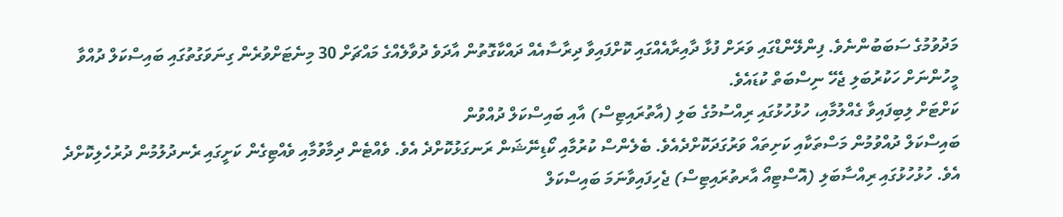މަދުވުމުގެ ސަބަބުންނެވެ. ފިންލޭންޑްގައި ވަރަށް ފުޅާ ދާއިރާއެއްގައި ކޮށްފައިވާ ދިރާސާއެއް ދައްކާގޮތުން އާދަވެ ދުވާލެއްގެ މައްޗަށް 30 މިނެޓަށްވުރެން ގިނަވަގުތުގައި ބައިސްކަލް ދުއްވާ މީހުންނަށް ހަކުރުބަލި ޖެހޭ ނިސްބަތް ކުޑައެވެ.
ކަށްޓަށް ލިބިފައިވާ ގެއްލުމާއި، ހުޅުހުޅުގައި ރިއްސުމުގެ ބަލި (އާތުރައިޓިސް) އާއި ބައިސްކަލް ދުއްވުން
ބައިސްކަލް ދުއްވުމުން މަސްތަކާއި ކަށިތައް ވަރުގަދަކޮށްދެއެވެ. ބެލެންސް ކުރުމާއި ކޯޑިނޭޝަން ރަނގަޅުކޮށްދެ އެވެ. ވެއްޓެން ދިމާވުމާއި ވެއްޓިގެން ކަށީގައި ރެނދުލުމުން ދުރުހެލިކޮށްދެ އެވެ. ހުޅުހުޅުގައި ރިއްސާބަލި (އޮސްޓިއޯ އާރތުރައިޓިސް) ޖެހިފައިވާނަމަ ބައިސްކަލް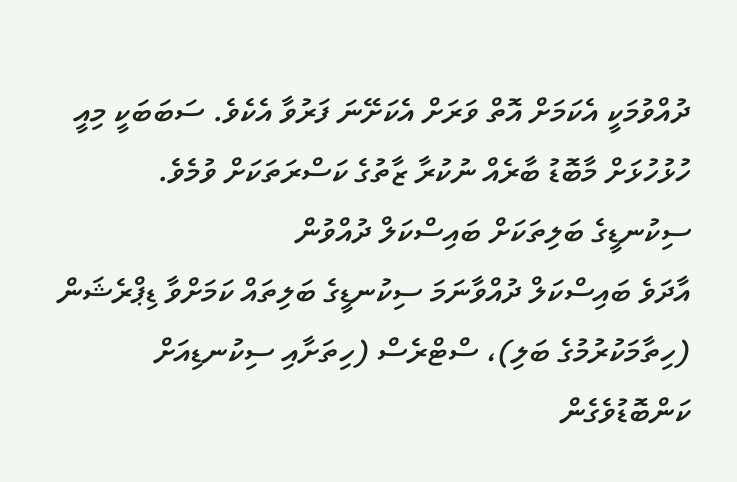ދުއްވުމަކީ އެކަމަށް އޮތް ވަރަށް އެކަށޭނަ ފަރުވާ އެކެވެ. ސަބަބަކީ މިއީ ހުޅުހުޅަށް މާބޮޑު ބާރެއް ނުކުރާ ޒާތުގެ ކަސްރަތަކަށް ވުމެވެ.
ސިކުނޑީގެ ބަލިތަކަށް ބައިސްކަލް ދުއްވުން
އާދަވެ ބައިސްކަލް ދުއްވާނަމަ ސިކުނޑީގެ ބަލިތައް ކަމަށްވާ ޑިޕްރެޝަން (ހިތާމަކުރުމުގެ ބަލި)، ސްޓްރެސް (ހިތަށާއި ސިކުނޑިއަށް ކަންބޮޑުވެގެން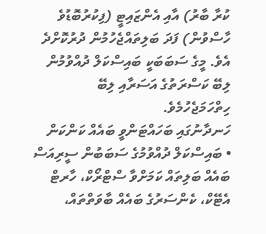ކުރާ ބާރު) އާއި އެންޒައިޓީ (ފިކުރުބޮޑުވެ ހާސްވުން) ފަދަ ބަލިތައްޖެހުމުން ދުރުކޮށްދެ އެވެ. މީގެ ސަބަބަކީ ބައިސްކަލް ދުއްވުމުން ލިބޭ ކަސްރަތުގެ އަސަރާއި ލިބޭ ހިތްހަމަޖެހުމެވެ.
ހަނދާނުގައި ބަހައްޓަންވީ ބައެއް ކަންކަން
• ބައިސްކަލް ދުއްވުމުގެ ސަބަބުން ސީރިއަސް ބައެއް ބަލިތައް ކަމަށްވާ ސްޓްރޯކް، ހާރޓް އެޓޭކް، ކެންސަރުގެ ބައެއް ބާވަތްތައް،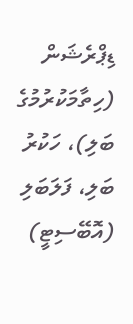ޑިޕްރެޝަން (ހިތާމަކުރުމުގެ ބަލި)، ހަކުރު ބަލި، ފަލަބަލި (އޮބޭސިޓީ)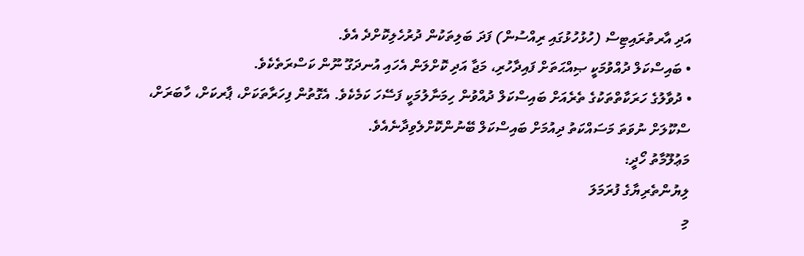އަދި އާރތުރައިޓިސް (ހުޅުހުޅުގައި ރިއްސުން) ފަދަ ބަލިތަކުން ދުރުހެލިކޮށްދެ އެވެ.
• ބައިސްކަލް ދުއްވުމަކީ ޞިއްޙަތަށް ފައިދާހުރި، މަޖާ އަދި ކޮށްލަން އެހައި އުނދަގޫ ނޫން ކަސްރަތެކެވެ.
• ދުވާލުގެ ހަރަކާތްތަކުގެ ތެރެއަށް ބައިސްކަލް ދުއްވުން ހިމަނާލުމަކީ ފަސޭހަ ކަމެކެވެ. އެގޮތުން ފިހަރާތަކަށް، ޕާރކަށް، ހާބަރަށް، ސްކޫލަށް ނުވަތަ މަސައްކަތު ދިއުމަށް ބައިސްކަލް ބޭނުންކޮށްލެވިދާނެއެވެ.
މަޢުލޫމާތު ހޯދީ:
ލިޔުންތެރިޔާގެ ފުރަމަލަ
މި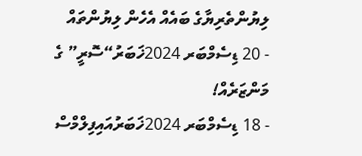ލިޔުންތެރިޔާގެ ބައެއް އެހެން ލިޔުންތައް
- 20 ޑިސެމްބަރ 2024ޚަބަރު“ސޮރީ” ގެ މަންޒަރެއް!
- 18 ޑިސެމްބަރ 2024ޚަބަރުއައިފިލްމްސް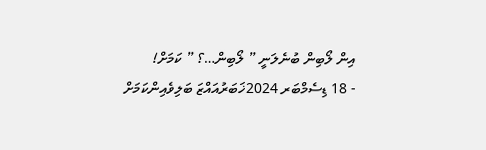އިން ލޯބިން ބުނެލަނީ ” ލޯބިން…؟ ” ކަމަށް!
- 18 ޑިސެމްބަރ 2024ޚަބަރުއައްޒަ ބަލިވެއިންކަމަށް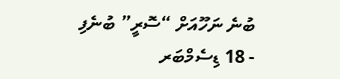ބުނެ ނަހޫއަށް “ސޮރީ” ބުނެފި
- 18 ޑިސެމްބަރ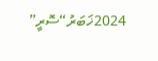2024ޚަބަރު“ސޮރީ”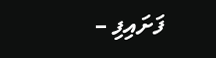ފަށައިފި –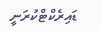ޑައިރެކްޓްކުރަނީ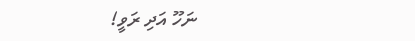ނަހޫ އަދި ރަވީ!